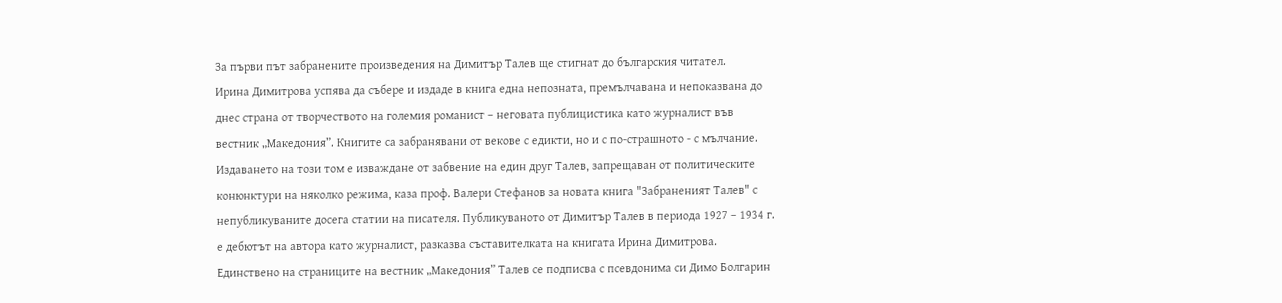За първи път забранените произведения на Димитър Талев ще стигнат до българския читател.
Ирина Димитрова успява да събере и издаде в книга една непозната, премълчавана и непоказвана до днес страна от творчеството на големия романист – неговата публицистика като журналист във вестник „Македония”. Книгите са забранявани от векове с едикти, но и с по-страшното - с мълчание. Издаването на този том е изваждане от забвение на един друг Талев, запрещаван от политическите конюнктури на няколко режима, каза проф. Валери Стефанов за новата книга "Забраненият Талев" с непубликуваните досега статии на писателя. Публикуваното от Димитър Талев в периода 1927 – 1934 г. е дебютът на автора като журналист, разказва съставителката на книгата Ирина Димитрова. Единствено на страниците на вестник „Македония” Талев се подписва с псевдонима си Димо Болгарин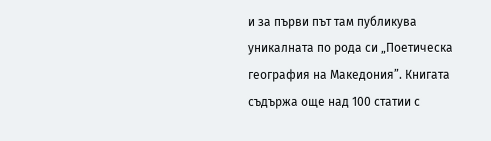и за първи път там публикува уникалната по рода си „Поетическа география на Македония”. Книгата съдържа още над 100 статии с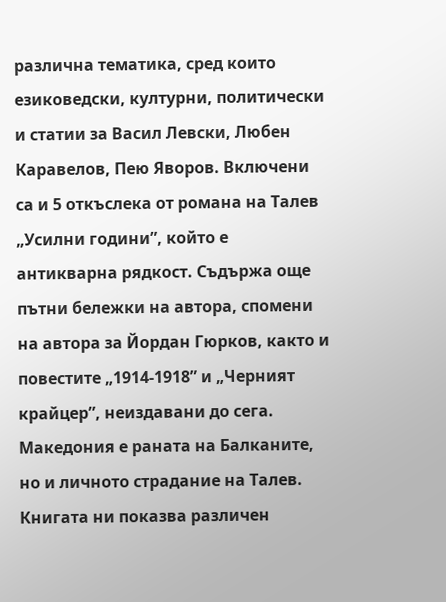различна тематика, сред които езиковедски, културни, политически и статии за Васил Левски, Любен Каравелов, Пею Яворов. Включени са и 5 откъслека от романа на Талев „Усилни години”, който е антикварна рядкост. Съдържа още пътни бележки на автора, спомени на автора за Йордан Гюрков, както и повестите „1914-1918” и „Черният крайцер”, неиздавани до сега. Македония е раната на Балканите, но и личното страдание на Талев. Книгата ни показва различен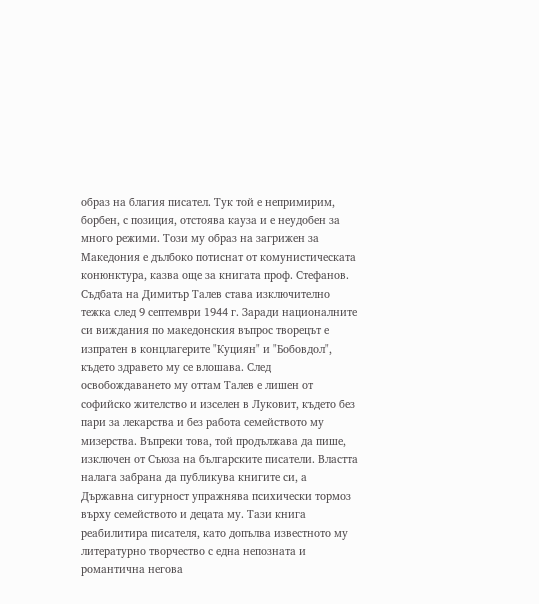образ на благия писател. Тук той е непримирим, борбен, с позиция, отстоява кауза и е неудобен за много режими. Този му образ на загрижен за Македония е дълбоко потиснат от комунистическата конюнктура, казва още за книгата проф. Стефанов. Съдбата на Димитър Талев става изключително тежка след 9 септември 1944 г. Заради националните си виждания по македонския въпрос творецът е изпратен в концлагерите "Куциян" и "Бобовдол", където здравето му се влошава. След освобождаването му оттам Талев е лишен от софийско жителство и изселен в Луковит, където без пари за лекарства и без работа семейството му мизерства. Въпреки това, той продължава да пише, изключен от Съюза на българските писатели. Властта налага забрана да публикува книгите си, а Държавна сигурност упражнява психически тормоз върху семейството и децата му. Тази книга реабилитира писателя, като допълва известното му литературно творчество с една непозната и романтична негова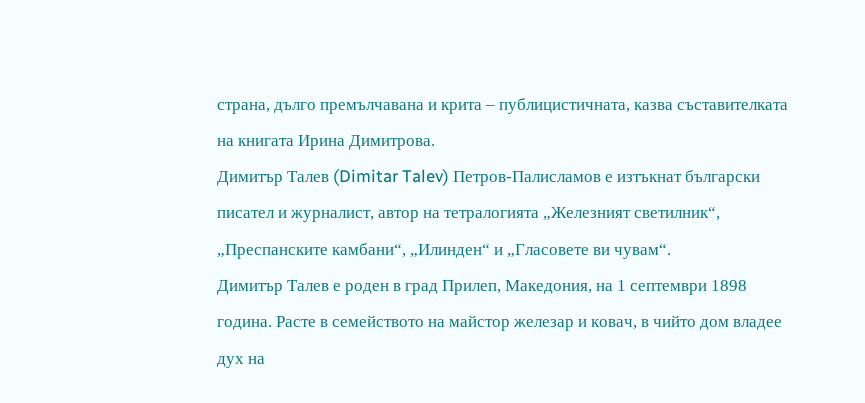страна, дълго премълчавана и крита – публицистичната, казва съставителката на книгата Ирина Димитрова.
Димитър Талев (Dimitar Talev) Петров-Палисламов е изтъкнат български писател и журналист, автор на тетралогията „Железният светилник“, „Преспанските камбани“, „Илинден“ и „Гласовете ви чувам“.
Димитър Талев е роден в град Прилеп, Македония, на 1 септември 1898 година. Расте в семейството на майстор железар и ковач, в чийто дом владее дух на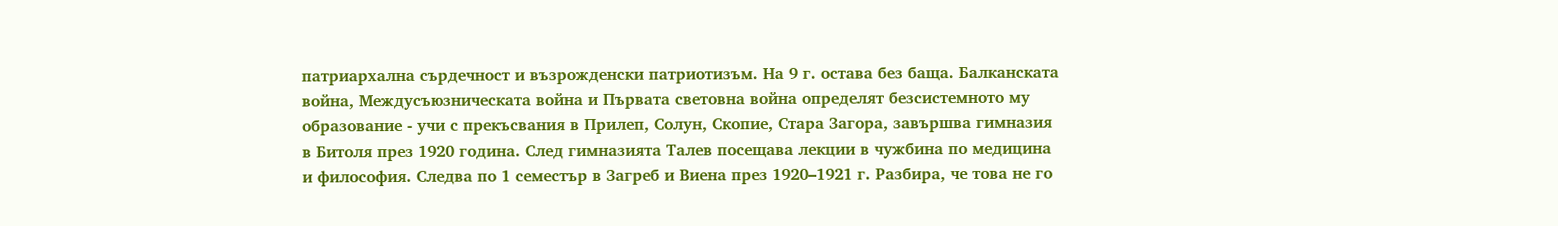патриархална сърдечност и възрожденски патриотизъм. На 9 г. остава без баща. Балканската война, Междусъюзническата война и Първата световна война определят безсистемното му образование - учи с прекъсвания в Прилеп, Солун, Скопие, Стара Загора, завършва гимназия в Битоля през 1920 година. След гимназията Талев посещава лекции в чужбина по медицина и философия. Следва по 1 семестър в Загреб и Виена през 1920–1921 г. Разбира, че това не го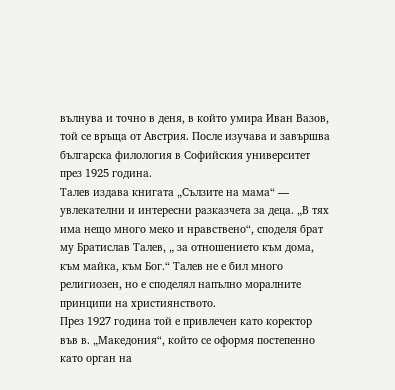вълнува и точно в деня, в който умира Иван Вазов, той се връща от Австрия. После изучава и завършва българска филология в Софийския университет през 1925 година.
Талев издава книгата „Сълзите на мама“ — увлекателни и интересни разказчета за деца. „В тях има нещо много меко и нравствено“, споделя брат му Братислав Талев, „ за отношението към дома, към майка, към Бог.“ Талев не е бил много религиозен, но е споделял напълно моралните принципи на християнството.
През 1927 година той е привлечен като коректор във в. „Македония“, който се оформя постепенно като орган на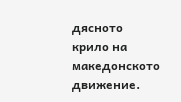дясното крило на македонското движение.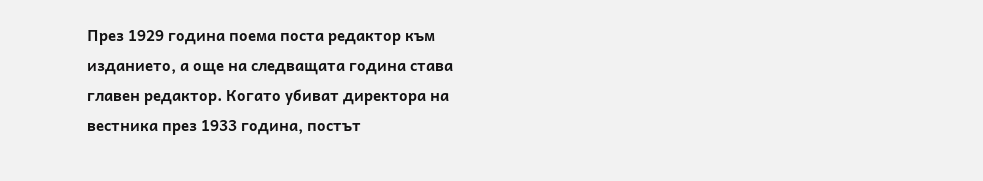През 1929 година поема поста редактор към изданието, а още на следващата година става главен редактор. Когато убиват директора на вестника през 1933 година, постът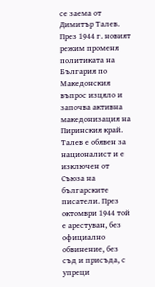се заема от Димитър Талев.
През 1944 г. новият режим променя политиката на България по Македонския въпрос изцяло и започва активна македонизация на Пиринския край. Талев е обявен за националист и е изключен от Съюза на българските писатели. През октомври 1944 той е арестуван, без официално обвинение, без съд и присъда, с упреци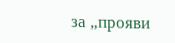за „прояви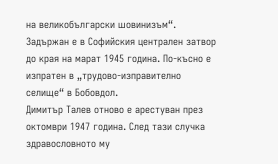на великобългарски шовинизъм“. Задържан е в Софийския централен затвор до края на марат 1945 година. По-късно е изпратен в „трудово-изправително селище“ в Бобовдол.
Димитър Талев отново е арестуван през октомври 1947 година. След тази случка здравословното му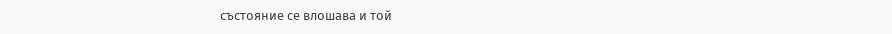състояние се влошава и той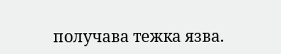получава тежка язва.